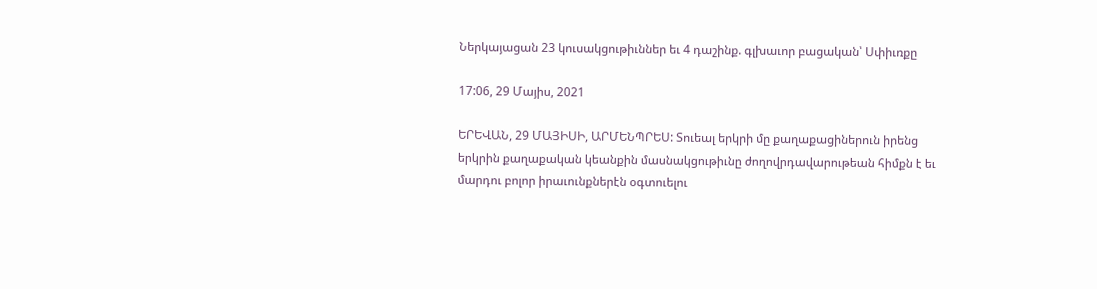Ներկայացան 23 կուսակցութիւններ եւ 4 դաշինք. գլխաւոր բացական՝ Սփիւռքը

17:06, 29 Մայիս, 2021

ԵՐԵՎԱՆ, 29 ՄԱՅԻՍԻ, ԱՐՄԵՆՊՐԵՍ: Տուեալ երկրի մը քաղաքացիներուն իրենց երկրին քաղաքական կեանքին մասնակցութիւնը ժողովրդավարութեան հիմքն է եւ մարդու բոլոր իրաւունքներէն օգտուելու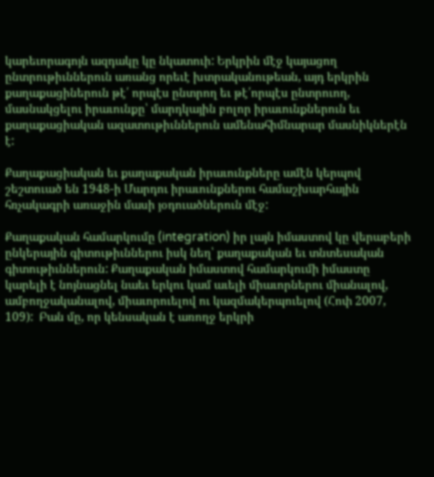կարեւորագոյն ազդակը կը նկատուի: Երկրին մէջ կայացող ընտրութիւններուն առանց որեւէ խտրականութեան, այդ երկրին քաղաքացիներուն թէ՛ որպէս ընտրող եւ թէ՛որպէս ընտրուող,  մասնակցելու իրաւունքը՝ մարդկային բոլոր իրաւունքներուն եւ քաղաքացիական ազատութիւններուն ամենահիմնարար մասնիկներէն է:

Քաղաքացիական եւ քաղաքական իրաւունքները ամէն կերպով շեշտուած են 1948-ի Մարդու իրաւունքներու համաշխարհային հռչակագրի առաջին մասի յօդուածներուն մէջ:

Քաղաքական համարկումը (integration) իր լայն իմաստով կը վերաբերի ընկերային գիտութիւններու իսկ նեղ՝ քաղաքական եւ տնտեսական գիտութիւններուն: Քաղաքական իմաստով համարկումի իմաստը կարելի է նոյնացնել նաեւ երկու կամ աւելի միաւորներու միանալով, ամբողջականալով, միաւորուելով ու կազմակերպուելով (Հոփ 2007, 109):  Բան մը, որ կենսական է առողջ երկրի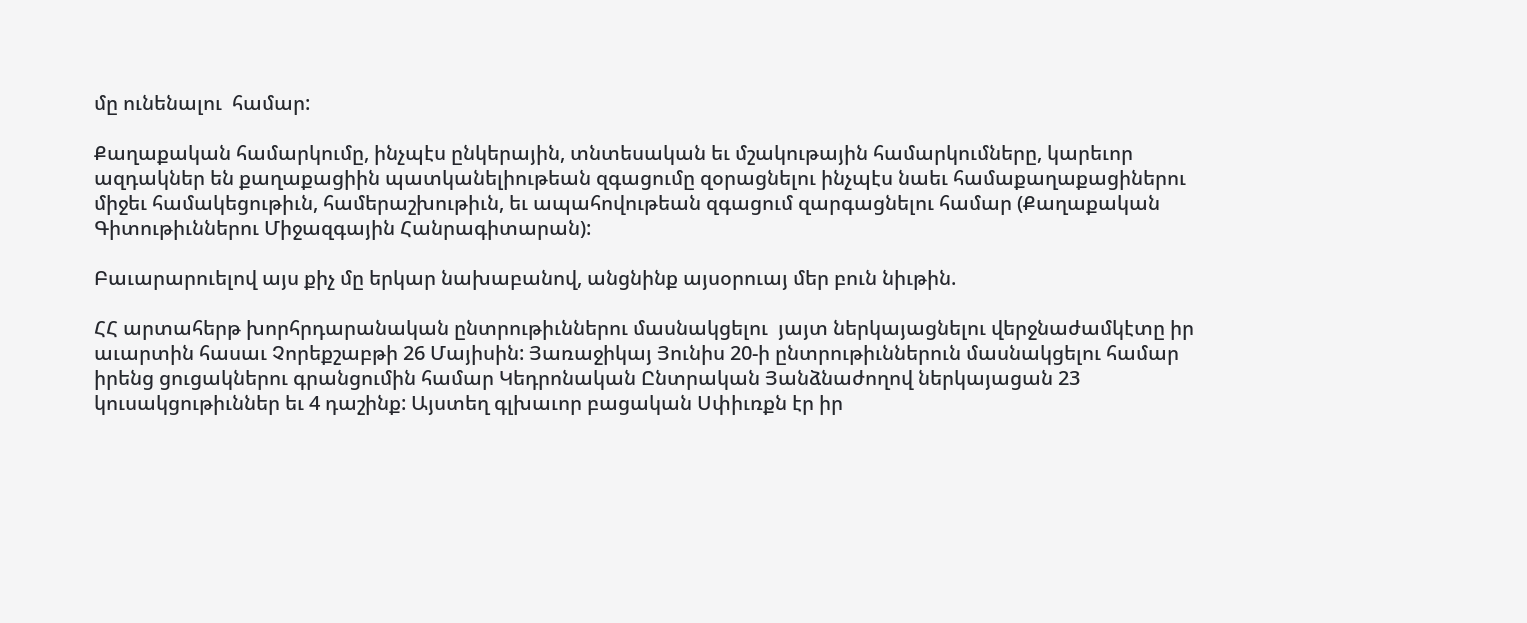մը ունենալու  համար:

Քաղաքական համարկումը, ինչպէս ընկերային, տնտեսական եւ մշակութային համարկումները, կարեւոր ազդակներ են քաղաքացիին պատկանելիութեան զգացումը զօրացնելու ինչպէս նաեւ համաքաղաքացիներու միջեւ համակեցութիւն, համերաշխութիւն, եւ ապահովութեան զգացում զարգացնելու համար (Քաղաքական Գիտութիւններու Միջազգային Հանրագիտարան):

Բաւարարուելով այս քիչ մը երկար նախաբանով, անցնինք այսօրուայ մեր բուն նիւթին.

ՀՀ արտահերթ խորհրդարանական ընտրութիւններու մասնակցելու  յայտ ներկայացնելու վերջնաժամկէտը իր աւարտին հասաւ Չորեքշաբթի 26 Մայիսին: Յառաջիկայ Յունիս 20-ի ընտրութիւններուն մասնակցելու համար իրենց ցուցակներու գրանցումին համար Կեդրոնական Ընտրական Յանձնաժողով ներկայացան 23 կուսակցութիւններ եւ 4 դաշինք: Այստեղ գլխաւոր բացական Սփիւռքն էր իր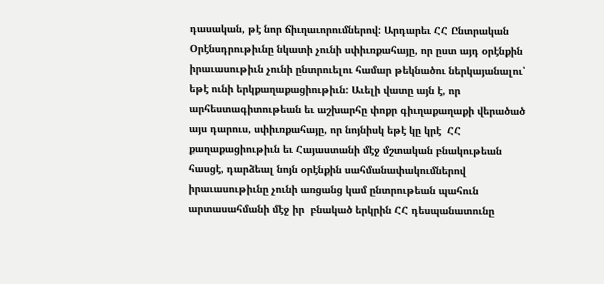դասական, թէ նոր ճիւղաւորումներով: Արդարեւ ՀՀ Ընտրական Օրէնսդրութիւնը նկատի չունի սփիւռքահայը, որ ըստ այդ օրէնքին իրաւասութիւն չունի ընտրուելու համար թեկնածու ներկայանալու՝ եթէ ունի երկքաղաքացիութիւն: Աւելի վատը այն է, որ արհեստագիտութեան եւ աշխարհը փոքր գիւղաքաղաքի վերածած այս դարուս, սփիւռքահայը, որ նոյնիսկ եթէ կը կրէ  ՀՀ քաղաքացիութիւն եւ Հայաստանի մէջ մշտական բնակութեան հասցէ, դարձեալ նոյն օրէնքին սահմանափակումներով իրաւասութիւնը չունի առցանց կամ ընտրութեան պահուն արտասահմանի մէջ իր  բնակած երկրին ՀՀ դեսպանատունը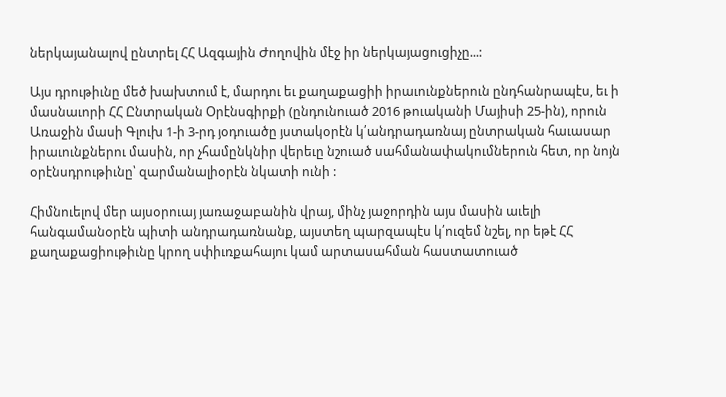ներկայանալով ընտրել ՀՀ Ազգային Ժողովին մէջ իր ներկայացուցիչը...:

Այս դրութիւնը մեծ խախտում է, մարդու եւ քաղաքացիի իրաւունքներուն ընդհանրապէս, եւ ի մասնաւորի ՀՀ Ընտրական Օրէնսգիրքի (ընդունուած 2016 թուականի Մայիսի 25-ին), որուն Առաջին մասի Գլուխ 1-ի 3-րդ յօդուածը յստակօրէն կ՛անդրադառնայ ընտրական հաւասար իրաւունքներու մասին, որ չհամընկնիր վերեւը նշուած սահմանափակումներուն հետ, որ նոյն օրէնսդրութիւնը՝ զարմանալիօրէն նկատի ունի :

Հիմնուելով մեր այսօրուայ յառաջաբանին վրայ, մինչ յաջորդին այս մասին աւելի հանգամանօրէն պիտի անդրադառնանք, այստեղ պարզապէս կ՛ուզեմ նշել, որ եթէ ՀՀ քաղաքացիութիւնը կրող սփիւռքահայու կամ արտասահման հաստատուած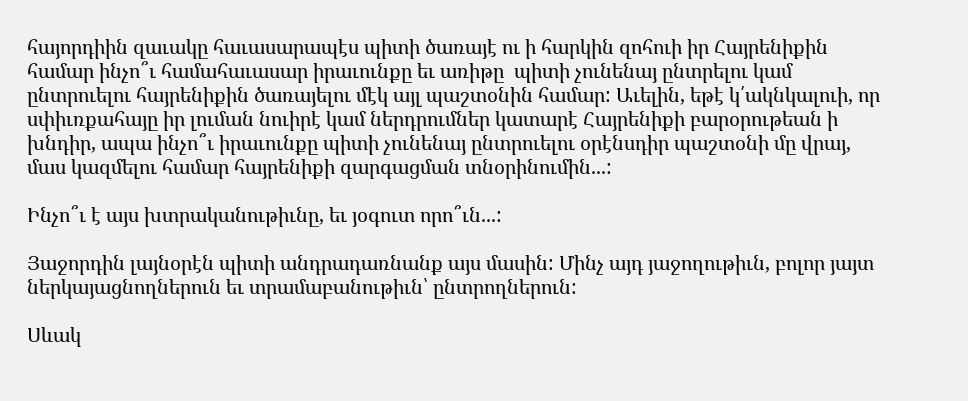հայորդիին զաւակը հաւասարապէս պիտի ծառայէ ու ի հարկին զոհուի իր Հայրենիքին համար ինչո՞ւ համահաւասար իրաւունքը եւ առիթը  պիտի չունենայ ընտրելու կամ ընտրուելու հայրենիքին ծառայելու մէկ այլ պաշտօնին համար: Աւելին, եթէ կ՛ակնկալուի, որ սփիւռքահայը իր լուման նուիրէ կամ ներդրումներ կատարէ Հայրենիքի բարօրութեան ի խնդիր, ապա ինչո՞ւ իրաւունքը պիտի չունենայ ընտրուելու օրէնսդիր պաշտօնի մը վրայ,  մաս կազմելու համար հայրենիքի զարգացման տնօրինումին...:

Ինչո՞ւ է այս խտրականութիւնը, եւ յօգուտ որո՞ւն...:

Յաջորդին լայնօրէն պիտի անդրադառնանք այս մասին: Մինչ այդ յաջողութիւն, բոլոր յայտ ներկայացնողներուն եւ տրամաբանութիւն՝ ընտրողներուն:

Սևակ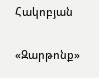Հակոբյան

«Զարթոնք»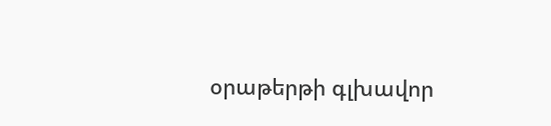օրաթերթի գլխավոր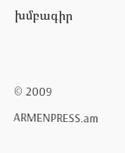խմբագիր


© 2009 ARMENPRESS.am